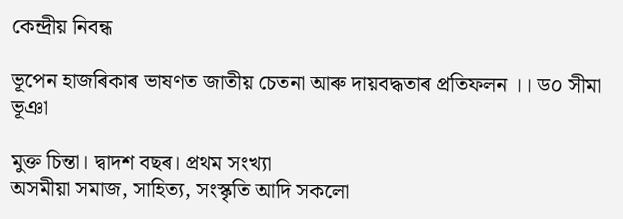কেন্দ্ৰীয় নিবন্ধ

ভূপেন হাজৰিকাৰ ভাষণত জাতীয় চেতনা আৰু দায়বদ্ধতাৰ প্ৰতিফলন ।। ড০ সীমা ভূঞা

মুক্ত চিন্তা। দ্বাদশ বছৰ। প্ৰথম সংখ্যা
অসমীয়া সমাজ, সাহিত্য, সংস্কৃতি আদি সকলো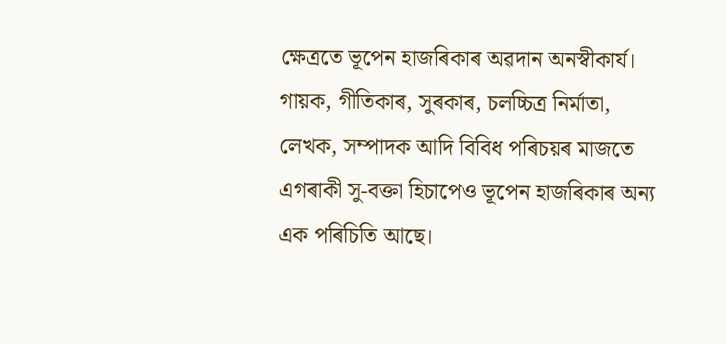ক্ষেত্ৰতে ভূপেন হাজৰিকাৰ অৱদান অনস্বীকাৰ্য। গায়ক, গীতিকাৰ, সুৰকাৰ, চলচ্চিত্ৰ নিৰ্মাতা, লেখক, সম্পাদক আদি বিবিধ পৰিচয়ৰ মাজতে এগৰাকী সু-বক্তা হিচাপেও ভূপেন হাজৰিকাৰ অন্য এক পৰিচিতি আছে।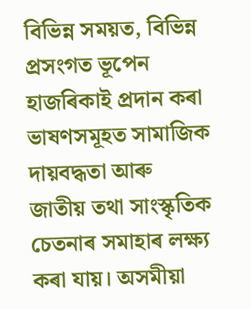বিভিন্ন সময়ত, বিভিন্ন প্ৰসংগত ভূপেন হাজৰিকাই প্ৰদান কৰা ভাষণসমূহত সামাজিক দায়বদ্ধতা আৰু জাতীয় তথা সাংস্কৃতিক চেতনাৰ সমাহাৰ লক্ষ্য কৰা যায়। অসমীয়া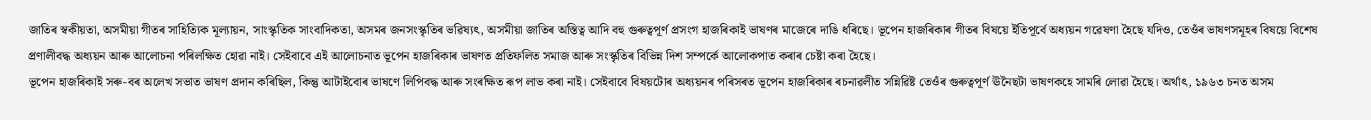জাতিৰ স্বকীয়তা, অসমীয়া গীতৰ সাহিত্যিক মূল্যায়ন, সাংস্কৃতিক সাংবাদিকতা, অসমৰ জনসংস্কৃতিৰ ভৱিষ্যৎ, অসমীয়া জাতিৰ অস্তিত্ব আদি বহু গুৰুত্বপূৰ্ণ প্ৰসংগ হাজৰিকাই ভাষণৰ মাজেৰে দাঙি ধৰিছে। ভূপেন হাজৰিকাৰ গীতৰ বিষয়ে ইতিপূৰ্বে অধ্যয়ন গৱেষণা হৈছে যদিও, তেওঁৰ ভাষণসমূহৰ বিষয়ে বিশেষ প্ৰণালীবদ্ধ অধ্যয়ন আৰু আলোচনা পৰিলক্ষিত হোৱা নাই। সেইবাবে এই আলোচনাত ভূপেন হাজৰিকাৰ ভাষণত প্ৰতিফলিত সমাজ আৰু সংস্কৃতিৰ বিভিন্ন দিশ সম্পৰ্কে আলোকপাত কৰাৰ চেষ্টা কৰা হৈছে।
ভূপেন হাজৰিকাই সৰু-বৰ অলেখ সভাত ভাষণ প্ৰদান কৰিছিল, কিন্তু আটাইবোৰ ভাষণে লিপিবদ্ধ আৰু সংৰক্ষিত ৰূপ লাভ কৰা নাই। সেইবাবে বিষয়টোৰ অধ্যয়নৰ পৰিসৰত ভূপেন হাজৰিকাৰ ৰচনাৱলীত সন্নিৱিষ্ট তেওঁৰ গুৰুত্বপূৰ্ণ ঊনৈছটা ভাষণকহে সামৰি লোৱা হৈছে। অৰ্থাৎ, ১৯৬৩ চনত অসম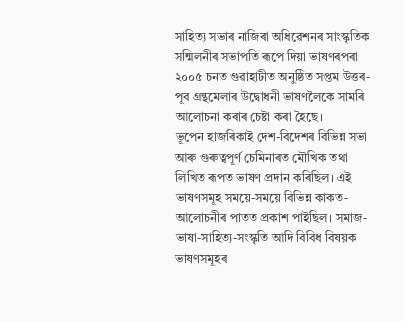সাহিত্য সভাৰ নাজিৰা অধিৱেশনৰ সাংস্কৃতিক সন্মিলনীৰ সভাপতি ৰূপে দিয়া ভাষণৰপৰা ২০০৫ চনত গুৱাহাটীত অনুষ্ঠিত সপ্তম উত্তৰ-পূব গ্ৰন্থমেলাৰ উদ্বোধনী ভাষণলৈকে সামৰি আলোচনা কৰাৰ চেষ্টা কৰা হৈছে।
ভূপেন হাজৰিকাই দেশ-বিদেশৰ বিভিন্ন সভা আৰু গুৰুত্বপূৰ্ণ চেমিনাৰত মৌখিক তথা লিখিত ৰূপত ভাষণ প্ৰদান কৰিছিল। এই ভাষণসমূহ সময়ে-সময়ে বিভিন্ন কাকত-আলোচনীৰ পাতত প্ৰকাশ পাইছিল। সমাজ-ভাষা-সাহিত্য-সংস্কৃতি আদি বিবিধ বিষয়ক ভাষণসমূহৰ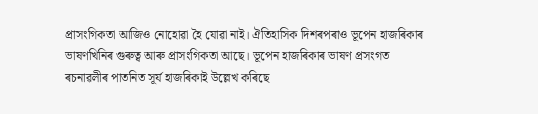প্ৰাসংগিকতা আজিও নোহোৱা হৈ যোৱা নাই। ঐতিহাসিক দিশৰপৰাও ভূপেন হাজৰিকাৰ ভাষণখিনিৰ গুৰুত্ব আৰু প্ৰাসংগিকতা আছে। ভূপেন হাজৰিকাৰ ভাষণ প্ৰসংগত ৰচনাৱলীৰ পাতনিত সূৰ্য হাজৰিকাই উল্লেখ কৰিছে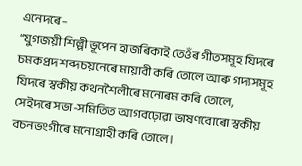এনেদৰে–
“যুগজয়ী শিল্পী ভূপেন হাজৰিকাই তেওঁৰ গীতসমূহ যিদৰে চমকপ্ৰদ শব্দচয়নেৰে মায়াবী কৰি তোলে আৰু গদ্যসমূহ যিদৰে স্বকীয় কথনশৈলীৰে মনোৰম কৰি তোলে, সেইদৰে সভা-সমিতিত আগবঢ়োৱা ভাষণবোৰো স্বকীয় বচনভংগীৰে মনোগ্ৰাহী কৰি তোলে।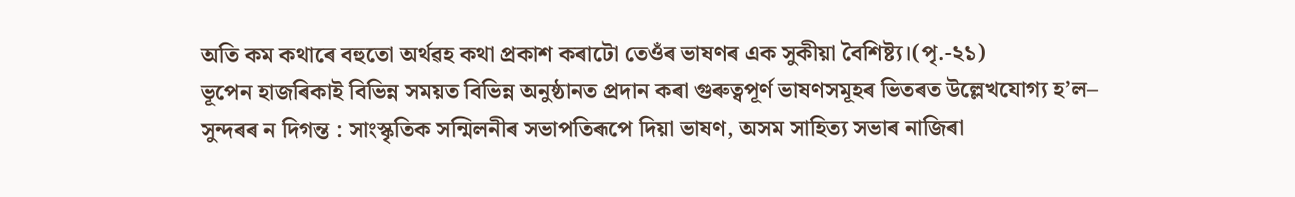অতি কম কথাৰে বহুতো অৰ্থৱহ কথা প্ৰকাশ কৰাটো তেওঁৰ ভাষণৰ এক সুকীয়া বৈশিষ্ট্য।(পৃ.-২১)
ভূপেন হাজৰিকাই বিভিন্ন সময়ত বিভিন্ন অনুষ্ঠানত প্ৰদান কৰা গুৰুত্বপূৰ্ণ ভাষণসমূহৰ ভিতৰত উল্লেখযোগ্য হ’ল–
সুন্দৰৰ ন দিগন্ত : সাংস্কৃতিক সন্মিলনীৰ সভাপতিৰূপে দিয়া ভাষণ, অসম সাহিত্য সভাৰ নাজিৰা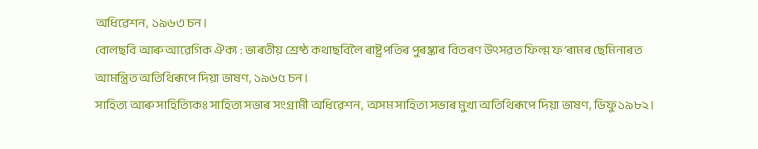অধিৱেশন, ১৯৬৩ চন।
বোলছবি আৰু আৱেগিক ঐক্য : ভাৰতীয় শ্ৰেষ্ঠ কথাছবিলৈ ৰাষ্ট্ৰপতিৰ পুৰষ্কাৰ বিতৰণ উৎসৱত ফিল্ম ফ’ৰামৰ ছেমিনাৰত আমন্ত্ৰিত অতিথিৰূপে দিয়া ভাষণ, ১৯৬৫ চন ।
সাহিত্য আৰু সাহিত্যিকঃ সাহিত্য সভাৰ সংগ্ৰামী অধিৱেশন, অসম সাহিত্য সভাৰ মুখ্য অতিথিৰূপে দিয়া ভাষণ, ডিফু ১৯৮২।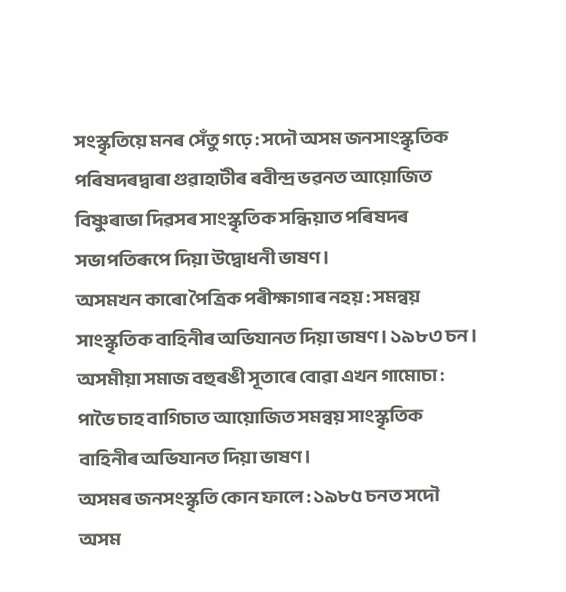সংস্কৃতিয়ে মনৰ সেঁতু গঢ়ে : সদৌ অসম জনসাংস্কৃতিক পৰিষদৰদ্বাৰা গুৱাহাটীৰ ৰবীন্দ্ৰ ভৱনত আয়োজিত বিষ্ণুৰাভা দিৱসৰ সাংস্কৃতিক সন্ধিয়াত পৰিষদৰ সভাপতিৰূপে দিয়া উদ্বোধনী ভাষণ।
অসমখন কাৰো পৈত্ৰিক পৰীক্ষাগাৰ নহয় : সমন্বয় সাংস্কৃতিক বাহিনীৰ অভিযানত দিয়া ভাষণ। ১৯৮৩ চন।
অসমীয়া সমাজ বহুৰঙী সূতাৰে বোৱা এখন গামোচা : পাভৈ চাহ বাগিচাত আয়োজিত সমন্বয় সাংস্কৃতিক বাহিনীৰ অভিযানত দিয়া ভাষণ।
অসমৰ জনসংস্কৃতি কোন ফালে : ১৯৮৫ চনত সদৌ অসম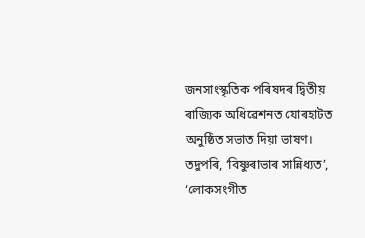জনসাংস্কৃতিক পৰিষদৰ দ্বিতীয় ৰাজ্যিক অধিৱেশনত যোৰহাটত অনুষ্ঠিত সভাত দিয়া ভাষণ।
তদুপৰি, ‘বিষ্ণুৰাভাৰ সান্নিধ্যত’, ‘লোকসংগীত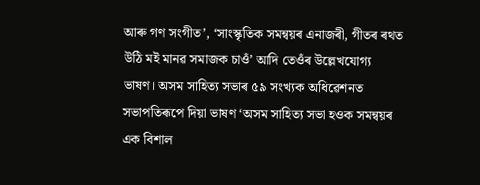আৰু গণ সংগীত’, ‘সাংস্কৃতিক সমন্বয়ৰ এনাজৰী, গীতৰ ৰথত উঠি মই মানৱ সমাজক চাওঁ’ আদি তেওঁৰ উল্লেখযোগ্য ভাষণ। অসম সাহিত্য সভাৰ ৫৯ সংখ্যক অধিৱেশনত সভাপতিৰূপে দিয়া ভাষণ ‘অসম সাহিত্য সভা হওক সমন্বয়ৰ এক বিশাল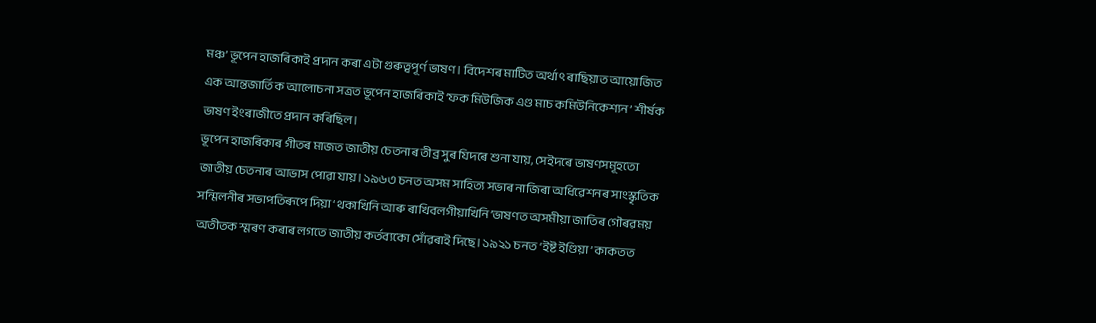মঞ্চ’ ভূপেন হাজৰিকাই প্ৰদান কৰা এটা গুৰুত্বপূৰ্ণ ভাষণ। বিদেশৰ মাটিত অৰ্থাৎ ৰাছিয়াত আয়োজিত এক আন্তজাৰ্তিক আলোচনা সত্ৰত ভূপেন হাজৰিকাই ‘ফক মিউজিক এণ্ড মাচ কমিউনিকেশ্যন’ শীৰ্ষক ভাষণ ইংৰাজীতে প্ৰদান কৰিছিল।
ভূপেন হাজৰিকাৰ গীতৰ মাজত জাতীয় চেতনাৰ তীব্ৰ সুৰ যিদৰে শুনা যায়, সেইদৰে ভাষণসমূহতো জাতীয় চেতনাৰ আভাস পোৱা যায়। ১৯৬৩ চনত অসম সাহিত্য সভাৰ নাজিৰা অধিৱেশনৰ সাংস্কৃতিক সন্মিলনীৰ সভাপতিৰূপে দিয়া ‘থকাখিনি আৰু ৰাখিবলগীয়াখিনি’ভাষণত অসমীয়া জাতিৰ গৌৰৱময় অতীতক স্মৰণ কৰাৰ লগতে জাতীয় কৰ্তব্যকো সোঁৱৰাই দিছে। ১৯২১ চনত ‘ইষ্ট ইণ্ডিয়া’ কাকতত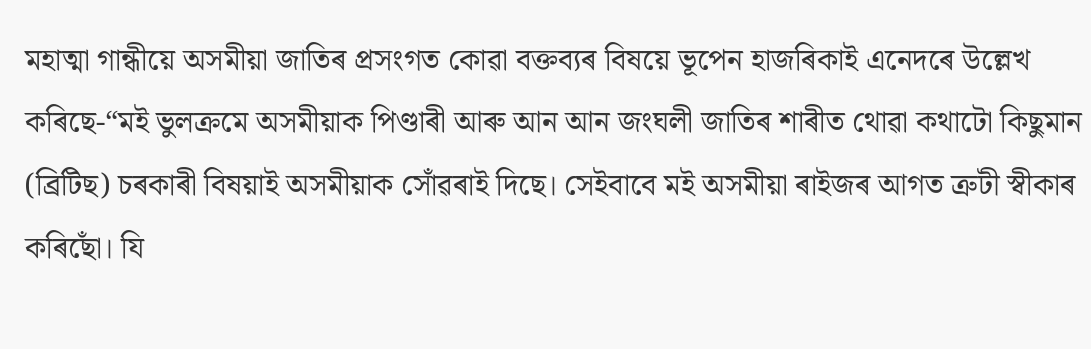মহাত্মা গান্ধীয়ে অসমীয়া জাতিৰ প্ৰসংগত কোৱা বক্তব্যৰ বিষয়ে ভূপেন হাজৰিকাই এনেদৰে উল্লেখ কৰিছে-“মই ভুলক্ৰমে অসমীয়াক পিণ্ডাৰী আৰু আন আন জংঘলী জাতিৰ শাৰীত থোৱা কথাটো কিছুমান (ব্ৰিটিছ) চৰকাৰী বিষয়াই অসমীয়াক সোঁৱৰাই দিছে। সেইবাবে মই অসমীয়া ৰাইজৰ আগত ত্ৰুটী স্বীকাৰ কৰিছোঁ। যি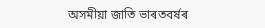অসমীয়া জাতি ভাৰতবৰ্ষৰ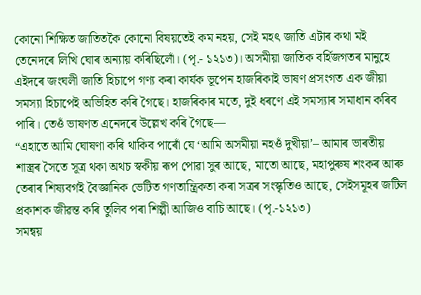কোনো শিক্ষিত জাতিতকৈ কোনো বিষয়তেই কম নহয়, সেই মহৎ জাতি এটাৰ কথা মই তেনেদৰে লিখি ঘোৰ অন্যায় কৰিছিলোঁ। (পৃ.- ১২১৩)। অসমীয়া জাতিক বৰ্হিজগতৰ মানুহে এইদৰে জংঘলী জাতি হিচাপে গণ্য কৰা কাৰ্যক ভূপেন হাজৰিকাই ভাষণ প্ৰসংগত এক জীয়া সমস্যা হিচাপেই অভিহিত কৰি গৈছে। হাজৰিকাৰ মতে, দুই ধৰণে এই সমস্যাৰ সমাধান কৰিব পাৰি। তেওঁ ভাষণত এনেদৰে উল্লেখ কৰি গৈছে—
“এহাতে আমি ঘোষণা কৰি থাকিব পাৰোঁ যে ‘আমি অসমীয়া নহওঁ দুখীয়া’– আমাৰ ভাৰতীয় শাস্ত্ৰৰ সৈতে সূত্ৰ থকা অথচ স্বকীয় ৰূপ পোৱা সুৰ আছে, মাতো আছে, মহাপুৰুষ শংকৰ আৰু তেৰাৰ শিষ্যবৰ্গই বৈজ্ঞানিক ভেটিত গণতান্ত্ৰিকতা কৰা সত্ৰৰ সংস্কৃতিও আছে, সেইসমূহৰ জটিল প্ৰকাশক জীৱন্ত কৰি তুলিব পৰা শিল্পী আজিও বাচি আছে। (পৃ.-১২১৩)
সমন্বয়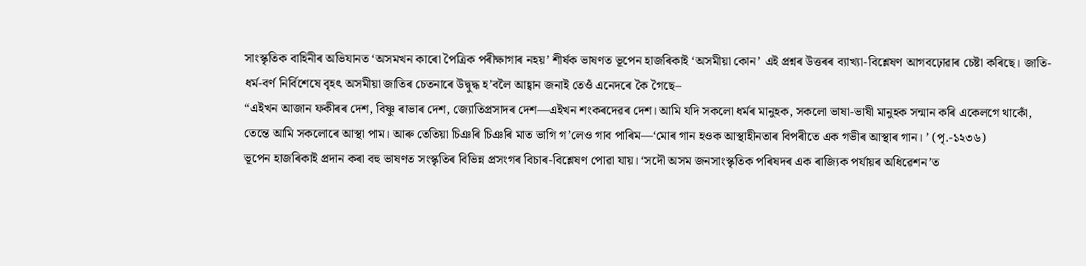সাংস্কৃতিক বাহিনীৰ অভিযানত ‘অসমখন কাৰো পৈত্ৰিক পৰীক্ষাগাৰ নহয়’ শীৰ্ষক ভাষণত ভূপেন হাজৰিকাই ‘অসমীয়া কোন’ এই প্ৰশ্নৰ উত্তৰৰ ব্যাখ্যা-বিশ্লেষণ আগবঢ়োৱাৰ চেষ্টা কৰিছে। জাতি-ধৰ্ম-বৰ্ণ নিৰ্বিশেষে বৃহৎ অসমীয়া জাতিৰ চেতনাৰে উদ্বুদ্ধ হ’বলৈ আহ্বান জনাই তেওঁ এনেদৰে কৈ গৈছে–
“এইখন আজান ফকীৰৰ দেশ, বিষ্ণু ৰাভাৰ দেশ, জ্যোতিপ্ৰসাদৰ দেশ—এইখন শংকৰদেৱৰ দেশ। আমি যদি সকলো ধৰ্মৰ মানুহক, সকলো ভাষা-ভাষী মানুহক সন্মান কৰি একেলগে থাকোঁ, তেন্তে আমি সকলোৰে আস্থা পাম। আৰু তেতিয়া চিঞৰি চিঞৰি মাত ভাগি গ’লেও গাব পাৰিম—‘মোৰ গান হওক আস্থাহীনতাৰ বিপৰীতে এক গভীৰ আস্থাৰ গান। ’ (পৃ.-১২৩৬)
ভূপেন হাজৰিকাই প্ৰদান কৰা বহু ভাষণত সংস্কৃতিৰ বিভিন্ন প্ৰসংগৰ বিচাৰ-বিশ্লেষণ পোৱা যায়। ‘সদৌ অসম জনসাংস্কৃতিক পৰিষদৰ এক ৰাজ্যিক পৰ্যায়ৰ অধিৱেশন’ত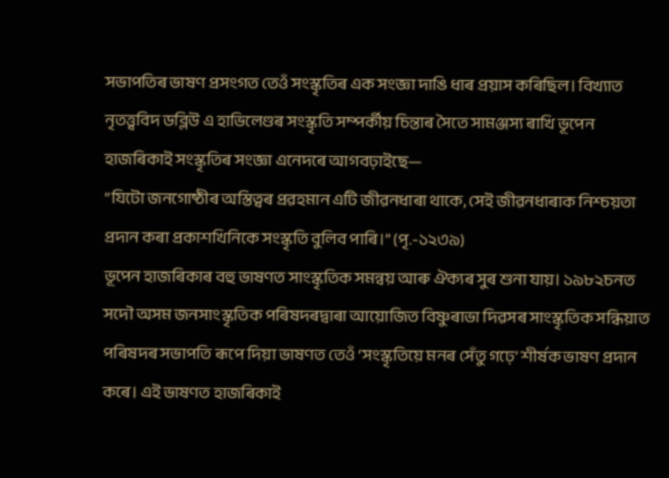সভাপতিৰ ভাষণ প্ৰসংগত তেওঁ সংস্কৃতিৰ এক সংজ্ঞা দাঙি ধাৰ প্ৰয়াস কৰিছিল। বিখ্যাত নৃতত্ত্ববিদ ডব্লিউ এ হাভিলেণ্ডৰ সংস্কৃতি সম্পৰ্কীয় চিন্তাৰ সৈতে সামঞ্জস্য ৰাখি ভূপেন হাজৰিকাই সংস্কৃতিৰ সংজ্ঞা এনেদৰে আগবঢ়াইছে—
“যিটো জনগোষ্ঠীৰ অস্তিত্বৰ প্ৰৱহমান এটি জীৱনধাৰা থাকে, সেই জীৱনধাৰাক নিশ্চয়তা প্ৰদান কৰা প্ৰকাশখিনিকে সংস্কৃতি বুলিব পাৰি।” (পৃ.-১২৩৯)
ভূপেন হাজৰিকাৰ বহু ভাষণত সাংস্কৃতিক সমন্বয় আৰু ঐক্যৰ সুৰ শুনা যায়। ১৯৮২চনত সদৌ অসম জনসাংস্কৃতিক পৰিষদৰদ্বাৰা আয়োজিত বিষ্ণুৰাভা দিৱসৰ সাংস্কৃতিক সন্ধিয়াত পৰিষদৰ সভাপতি ৰূপে দিয়া ভাষণত তেওঁ ‘সংস্কৃতিয়ে মনৰ সেঁতু গঢ়ে’ শীৰ্ষক ভাষণ প্ৰদান কৰে। এই ভাষণত হাজৰিকাই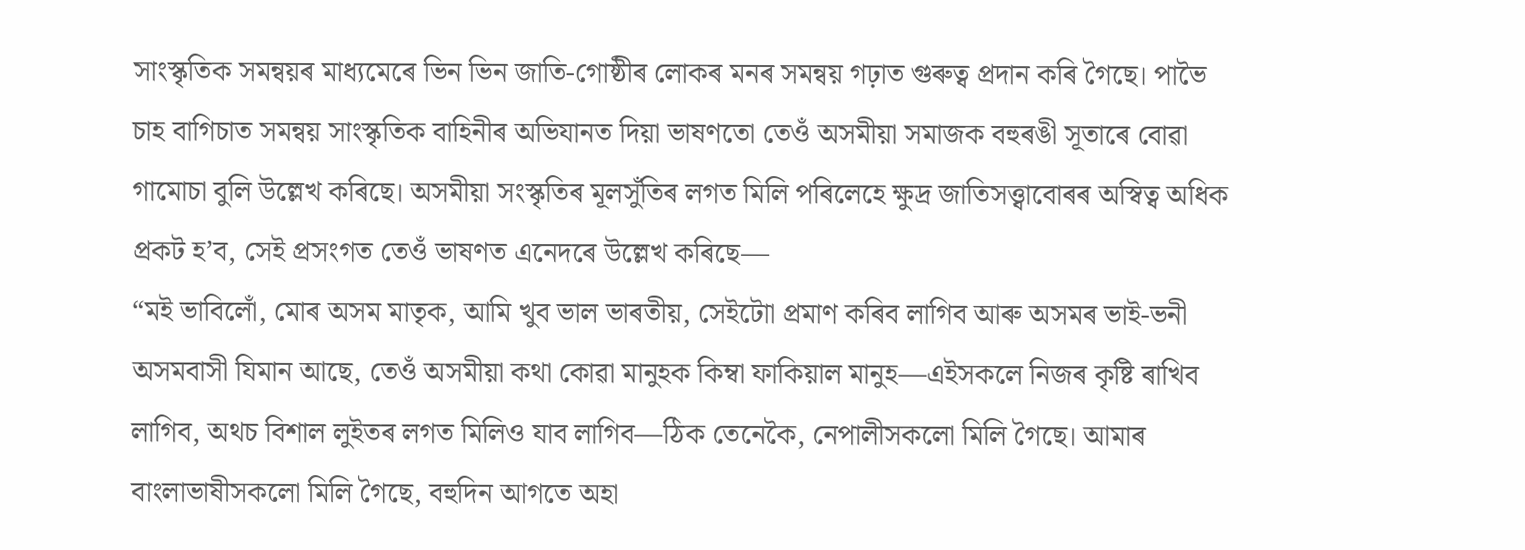সাংস্কৃতিক সমন্বয়ৰ মাধ্যমেৰে ভিন ভিন জাতি-গোষ্ঠীৰ লোকৰ মনৰ সমন্বয় গঢ়াত গুৰুত্ব প্ৰদান কৰি গৈছে। পাভৈ চাহ বাগিচাত সমন্বয় সাংস্কৃতিক বাহিনীৰ অভিযানত দিয়া ভাষণতো তেওঁ অসমীয়া সমাজক বহুৰঙী সূতাৰে বোৱা গামোচা বুলি উল্লেখ কৰিছে। অসমীয়া সংস্কৃতিৰ মূলসুঁতিৰ লগত মিলি পৰিলেহে ক্ষুদ্ৰ জাতিসত্ত্বাবোৰৰ অস্বিত্ব অধিক প্ৰকট হ’ব, সেই প্ৰসংগত তেওঁ ভাষণত এনেদৰে উল্লেখ কৰিছে—
“মই ভাবিলোঁ, মোৰ অসম মাতৃক, আমি খুব ভাল ভাৰতীয়, সেইটোা প্ৰমাণ কৰিব লাগিব আৰু অসমৰ ভাই-ভনী অসমবাসী যিমান আছে, তেওঁ অসমীয়া কথা কোৱা মানুহক কিম্বা ফাকিয়াল মানুহ—এইসকলে নিজৰ কৃষ্টি ৰাখিব লাগিব, অথচ বিশাল লুইতৰ লগত মিলিও যাব লাগিব—ঠিক তেনেকৈ, নেপালীসকলো মিলি গৈছে। আমাৰ বাংলাভাষীসকলো মিলি গৈছে, বহুদিন আগতে অহা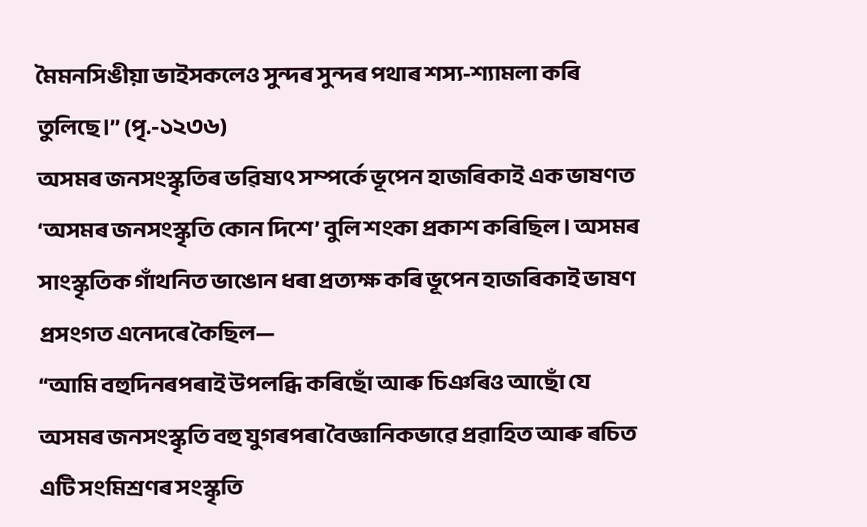মৈমনসিঙীয়া ভাইসকলেও সুন্দৰ সুন্দৰ পথাৰ শস্য-শ্যামলা কৰি তুলিছে।’’ (পৃ.-১২৩৬)
অসমৰ জনসংস্কৃতিৰ ভৱিষ্যৎ সম্পৰ্কে ভূপেন হাজৰিকাই এক ভাষণত ‘অসমৰ জনসংস্কৃতি কোন দিশে’ বুলি শংকা প্ৰকাশ কৰিছিল। অসমৰ সাংস্কৃতিক গাঁথনিত ভাঙোন ধৰা প্ৰত্যক্ষ কৰি ভূপেন হাজৰিকাই ভাষণ প্ৰসংগত এনেদৰে কৈছিল—
“আমি বহুদিনৰপৰাই উপলব্ধি কৰিছোঁ আৰু চিঞৰিও আছোঁ যে অসমৰ জনসংস্কৃতি বহু যুগৰপৰা বৈজ্ঞানিকভাৱে প্ৰৱাহিত আৰু ৰচিত এটি সংমিশ্ৰণৰ সংস্কৃতি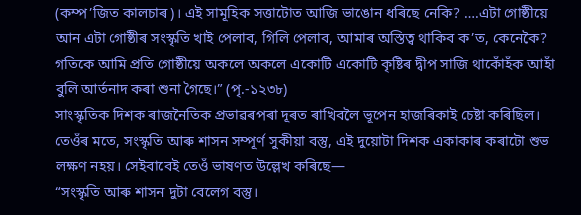(কম্প’জিত কালচাৰ)। এই সামূহিক সত্তাটোত আজি ভাঙোন ধৰিছে নেকি? ….এটা গোষ্ঠীয়ে আন এটা গোষ্ঠীৰ সংস্কৃতি খাই পেলাব, গিলি পেলাব, আমাৰ অস্তিত্ব থাকিব ক’ত, কেনেকৈ? গতিকে আমি প্ৰতি গোষ্ঠীয়ে অকলে অকলে একোটি একোটি কৃষ্টিৰ দ্বীপ সাজি থাকোঁহঁক আহাঁ বুলি আৰ্তনাদ কৰা শুনা গৈছে।” (পৃ.-১২৩৮)
সাংস্কৃতিক দিশক ৰাজনৈতিক প্ৰভাৱৰপৰা দূৰত ৰাখিবলৈ ভূপেন হাজৰিকাই চেষ্টা কৰিছিল। তেওঁৰ মতে, সংস্কৃতি আৰু শাসন সম্পূৰ্ণ সুকীয়া বস্তু, এই দুয়োটা দিশক একাকাৰ কৰাটো শুভ লক্ষণ নহয়। সেইবাবেই তেওঁ ভাষণত উল্লেখ কৰিছে—
“সংস্কৃতি আৰু শাসন দুটা বেলেগ বস্তু।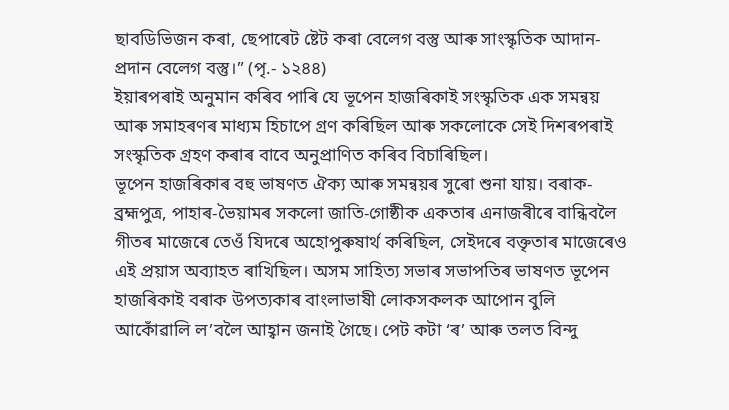ছাবডিভিজন কৰা, ছেপাৰেট ষ্টেট কৰা বেলেগ বস্তু আৰু সাংস্কৃতিক আদান-প্ৰদান বেলেগ বস্তু।” (পৃ.- ১২৪৪)
ইয়াৰপৰাই অনুমান কৰিব পাৰি যে ভূপেন হাজৰিকাই সংস্কৃতিক এক সমন্বয় আৰু সমাহৰণৰ মাধ্যম হিচাপে গ্ৰণ কৰিছিল আৰু সকলোকে সেই দিশৰপৰাই সংস্কৃতিক গ্ৰহণ কৰাৰ বাবে অনুপ্ৰাণিত কৰিব বিচাৰিছিল।
ভূপেন হাজৰিকাৰ বহু ভাষণত ঐক্য আৰু সমন্বয়ৰ সুৰো শুনা যায়। বৰাক-ব্ৰহ্মপুত্ৰ, পাহাৰ-ভৈয়ামৰ সকলো জাতি-গোষ্ঠীক একতাৰ এনাজৰীৰে বান্ধিবলৈ গীতৰ মাজেৰে তেওঁ যিদৰে অহোপুৰুষাৰ্থ কৰিছিল, সেইদৰে বক্তৃতাৰ মাজেৰেও এই প্ৰয়াস অব্যাহত ৰাখিছিল। অসম সাহিত্য সভাৰ সভাপতিৰ ভাষণত ভূপেন হাজৰিকাই বৰাক উপত্যকাৰ বাংলাভাষী লোকসকলক আপোন বুলি আকোঁৱালি ল’বলৈ আহ্বান জনাই গৈছে। পেট কটা ‘ৰ’ আৰু তলত বিন্দু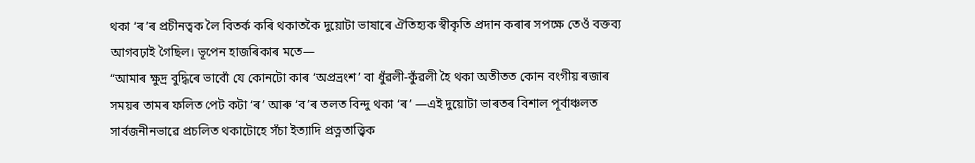থকা ‘ৰ’ৰ প্ৰচীনত্বক লৈ বিতৰ্ক কৰি থকাতকৈ দুয়োটা ভাষাৰে ঐতিহ্যক স্বীকৃতি প্ৰদান কৰাৰ সপক্ষে তেওঁ বক্তব্য আগবঢ়াই গৈছিল। ভূপেন হাজৰিকাৰ মতে—
“আমাৰ ক্ষুদ্ৰ বুদ্ধিৰে ভাবোঁ যে কোনটো কাৰ ‘অপ্ৰভ্ৰংশ’ বা ধুঁৱলী-কুঁৱলী হৈ থকা অতীতত কোন বংগীয় ৰজাৰ সময়ৰ তামৰ ফলিত পেট কটা ‘ৰ’ আৰু ‘ব’ৰ তলত বিন্দু থকা ‘ৰ’ —এই দুয়োটা ভাৰতৰ বিশাল পূৰ্বাঞ্চলত সাৰ্বজনীনভাৱে প্ৰচলিত থকাটোহে সঁচা ইত্যাদি প্ৰত্নতাত্ত্বিক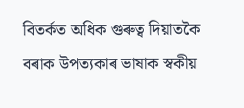বিতৰ্কত অধিক গুৰুত্ব দিয়াতকৈ বৰাক উপত্যকাৰ ভাষাক স্বকীয়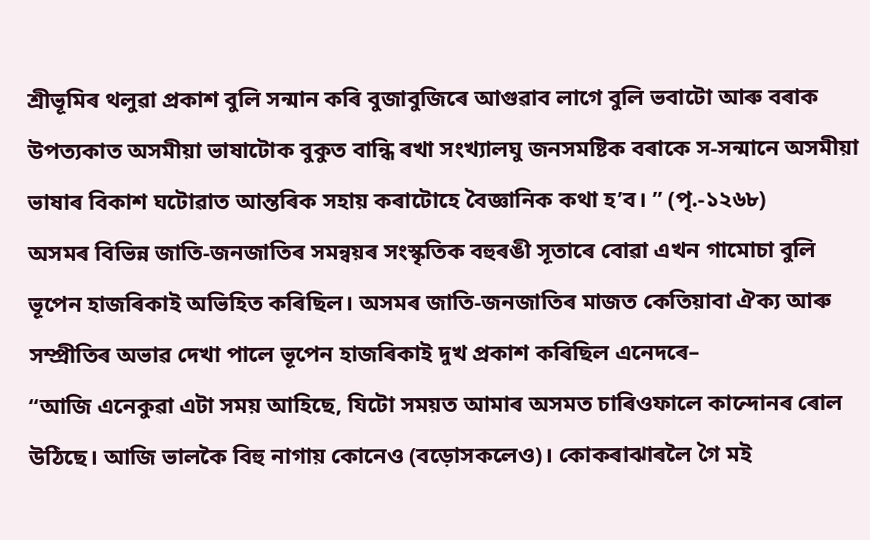শ্ৰীভূমিৰ থলুৱা প্ৰকাশ বুলি সন্মান কৰি বুজাবুজিৰে আগুৱাব লাগে বুলি ভবাটো আৰু বৰাক উপত্যকাত অসমীয়া ভাষাটোক বুকুত বান্ধি ৰখা সংখ্যালঘু জনসমষ্টিক বৰাকে স-সন্মানে অসমীয়া ভাষাৰ বিকাশ ঘটোৱাত আন্তৰিক সহায় কৰাটোহে বৈজ্ঞানিক কথা হ’ব। ” (পৃ.-১২৬৮)
অসমৰ বিভিন্ন জাতি-জনজাতিৰ সমন্বয়ৰ সংস্কৃতিক বহুৰঙী সূতাৰে বোৱা এখন গামোচা বুলি ভূপেন হাজৰিকাই অভিহিত কৰিছিল। অসমৰ জাতি-জনজাতিৰ মাজত কেতিয়াবা ঐক্য আৰু সম্প্ৰীতিৰ অভাৱ দেখা পালে ভূপেন হাজৰিকাই দুখ প্ৰকাশ কৰিছিল এনেদৰে–
“আজি এনেকুৱা এটা সময় আহিছে, যিটো সময়ত আমাৰ অসমত চাৰিওফালে কান্দোনৰ ৰোল উঠিছে। আজি ভালকৈ বিহু নাগায় কোনেও (বড়োসকলেও)। কোকৰাঝাৰলৈ গৈ মই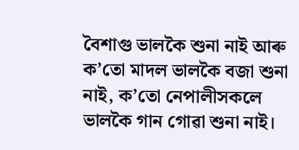বৈশাগু ভালকৈ শুনা নাই আৰু ক’তো মাদল ভালকৈ বজা শুনা নাই, ক’তো নেপালীসকলে ভালকৈ গান গোৱা শুনা নাই।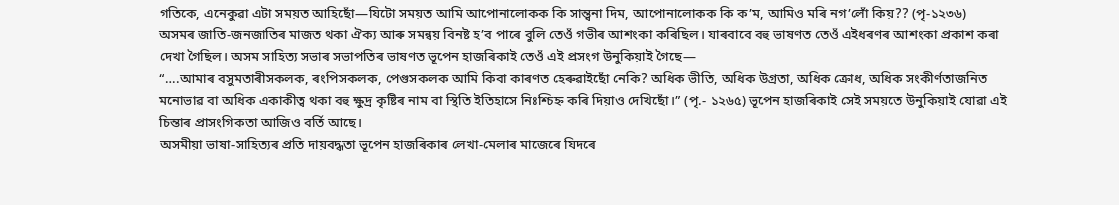গতিকে, এনেকুৱা এটা সময়ত আহিছোঁ—যিটো সময়ত আমি আপোনালোকক কি সান্ত্বনা দিম, আপোনালোকক কি ক’ম, আমিও মৰি নগ’লোঁ কিয়?? (পৃ-১২৩৬)
অসমৰ জাতি-জনজাতিৰ মাজত থকা ঐক্য আৰু সমন্বয় বিনষ্ট হ’ব পাৰে বুলি তেওঁ গভীৰ আশংকা কৰিছিল। যাৰবাবে বহু ভাষণত তেওঁ এইধৰণৰ আশংকা প্ৰকাশ কৰা দেখা গৈছিল। অসম সাহিত্য সভাৰ সভাপতিৰ ভাষণত ভূপেন হাজৰিকাই তেওঁ এই প্ৰসংগ উনুকিয়াই গৈছে—
“….আমাৰ বসুমতাৰীসকলক, ৰংপিসকলক, পেগুসকলক আমি কিবা কাৰণত হেৰুৱাইছোঁ নেকি? অধিক ভীতি, অধিক উগ্ৰতা, অধিক ক্ৰোধ, অধিক সংকীৰ্ণতাজনিত মনোভাৱ বা অধিক একাকীত্ব থকা বহু ক্ষুদ্ৰ কৃষ্টিৰ নাম বা স্থিতি ইতিহাসে নিঃশ্চিহ্ন কৰি দিয়াও দেখিছোঁ।” (পৃ.- ১২৬৫) ভূপেন হাজৰিকাই সেই সময়তে উনুকিয়াই যোৱা এই চিন্তাৰ প্ৰাসংগিকতা আজিও বৰ্তি আছে।
অসমীয়া ভাষা-সাহিত্যৰ প্ৰতি দায়বদ্ধতা ভূপেন হাজৰিকাৰ লেখা-মেলাৰ মাজেৰে যিদৰে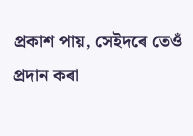প্ৰকাশ পায়, সেইদৰে তেওঁ প্ৰদান কৰা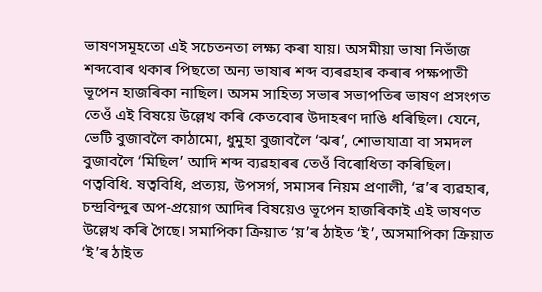ভাষণসমূহতো এই সচেতনতা লক্ষ্য কৰা যায়। অসমীয়া ভাষা নিভাঁজ শব্দবোৰ থকাৰ পিছতো অন্য ভাষাৰ শব্দ ব্যৰৱহাৰ কৰাৰ পক্ষপাতী ভূপেন হাজৰিকা নাছিল। অসম সাহিত্য সভাৰ সভাপতিৰ ভাষণ প্ৰসংগত তেওঁ এই বিষয়ে উল্লেখ কৰি কেতবোৰ উদাহৰণ দাঙি ধৰিছিল। যেনে, ভেটি বুজাবলৈ কাঠামো, ধুমুহা বুজাবলৈ ‘ঝৰ’, শোভাযাত্ৰা বা সমদল বুজাবলৈ ‘মিছিল’ আদি শব্দ ব্যৱহাৰৰ তেওঁ বিৰোধিতা কৰিছিল। ণত্ববিধি. ষত্ববিধি, প্ৰত্যয়, উপসৰ্গ, সমাসৰ নিয়ম প্ৰণালী, ‘ৱ’ৰ ব্যৱহাৰ, চন্দ্ৰবিন্দুৰ অপ-প্ৰয়োগ আদিৰ বিষয়েও ভূপেন হাজৰিকাই এই ভাষণত উল্লেখ কৰি গৈছে। সমাপিকা ক্ৰিয়াত ‘য়’ৰ ঠাইত ‘ই’, অসমাপিকা ক্ৰিয়াত ‘ই’ৰ ঠাইত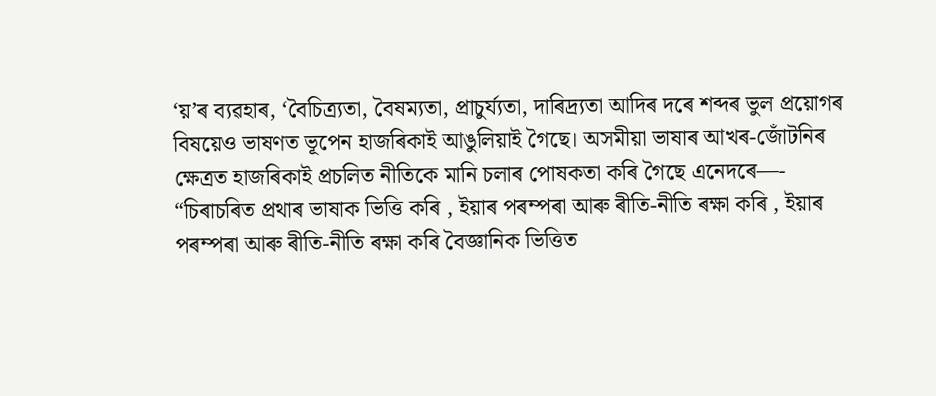‘য়’ৰ ব্যৱহাৰ, ‘বৈচিত্ৰ্যতা, বৈষম্যতা, প্ৰাচুৰ্য্যতা, দাৰিদ্ৰ্যতা আদিৰ দৰে শব্দৰ ভুল প্ৰয়োগৰ বিষয়েও ভাষণত ভূপেন হাজৰিকাই আঙুলিয়াই গৈছে। অসমীয়া ভাষাৰ আখৰ-জোঁটনিৰ ক্ষেত্ৰত হাজৰিকাই প্ৰচলিত নীতিকে মানি চলাৰ পোষকতা কৰি গৈছে এনেদৰে—-
“চিৰাচৰিত প্ৰথাৰ ভাষাক ভিত্তি কৰি , ইয়াৰ পৰম্পৰা আৰু ৰীতি-নীতি ৰক্ষা কৰি , ইয়াৰ পৰম্পৰা আৰু ৰীতি-নীতি ৰক্ষা কৰি বৈজ্ঞানিক ভিত্তিত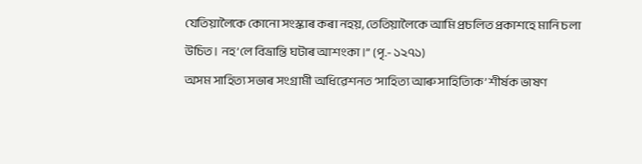যেতিয়ালৈকে কোনো সংস্কাৰ কৰা নহয়, তেতিয়ালৈকে আমি প্ৰচলিত প্ৰকাশহে মানি চলা উচিত। নহ’লে বিভ্ৰান্তি ঘটাৰ আশংকা।” (পৃ.- ১২৭১)
অসম সাহিত্য সভাৰ সংগ্ৰামী অধিৱেশনত ‘সাহিত্য আৰু সাহিত্যিক’ শীৰ্ষক ভাষণ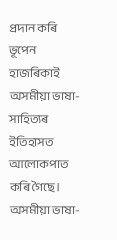প্ৰদান কৰি ভূপেন হাজৰিকাই অসমীয়া ভাষা-সাহিত্যৰ ইতিহাসত আলোকপাত কৰি গৈছে। অসমীয়া ভাষা-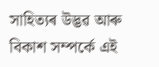সাহিত্যৰ উদ্ভৱ আৰু বিকাশ সম্পৰ্কে এই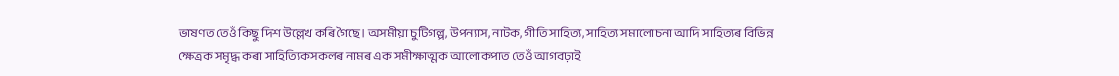ভাষণত তেওঁ কিছু দিশ উল্লেখ কৰি গৈছে। অসমীয়া চুটিগল্প, উপন্যাস, নাটক, গীতি সাহিত্য, সাহিত্য সমালোচনা আদি সাহিত্যৰ বিভিন্ন ক্ষেত্ৰক সমৃদ্ধ কৰা সাহিত্যিকসকলৰ নামৰ এক সমীক্ষাত্মক আলোকপাত তেওঁ আগবঢ়াই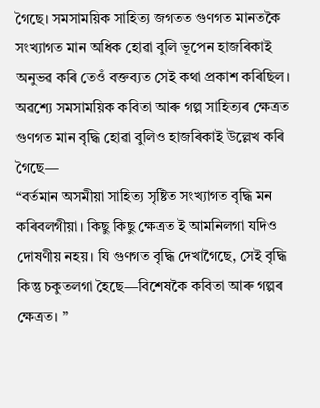গৈছে। সমসাময়িক সাহিত্য জগতত গুণগত মানতকৈ সংখ্যাগত মান অধিক হোৱা বুলি ভূপেন হাজৰিকাই অনুভৱ কৰি তেওঁ বক্তব্যত সেই কথা প্ৰকাশ কৰিছিল। অৱশ্যে সমসাময়িক কবিতা আৰু গল্প সাহিত্যৰ ক্ষেত্ৰত গুণগত মান বৃদ্ধি হোৱা বুলিও হাজৰিকাই উল্লেখ কৰি গৈছে—
“বৰ্তমান অসমীয়া সাহিত্য সৃষ্টিত সংখ্যাগত বৃদ্ধি মন কৰিবলগীয়া। কিছু কিছু ক্ষেত্ৰত ই আমনিলগা যদিও দোষণীয় নহয়। যি গুণগত বৃদ্ধি দেখাগৈছে, সেই বৃদ্ধি কিন্তু চকুতলগা হৈছে—বিশেষকৈ কবিতা আৰু গল্পৰ ক্ষেত্ৰত। ”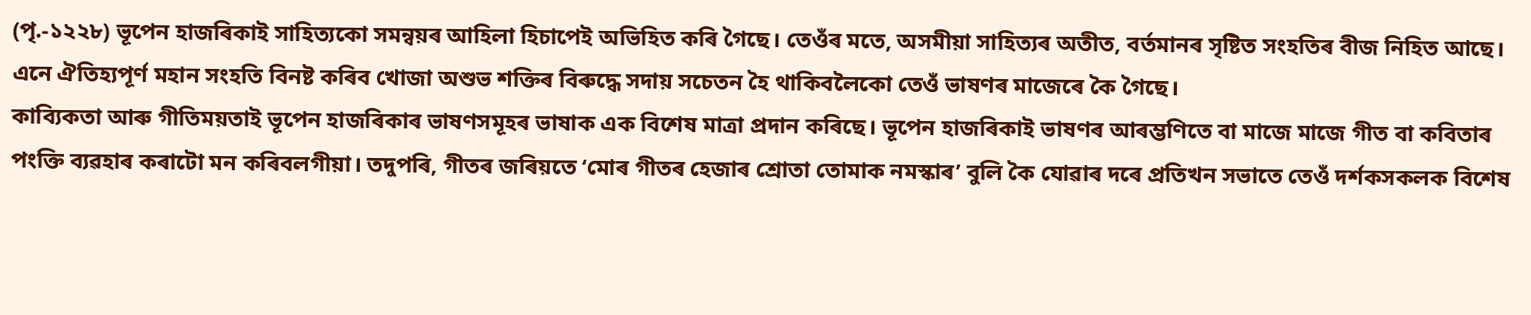(পৃ.-১২২৮) ভূপেন হাজৰিকাই সাহিত্যকো সমন্বয়ৰ আহিলা হিচাপেই অভিহিত কৰি গৈছে। তেওঁৰ মতে, অসমীয়া সাহিত্যৰ অতীত, বৰ্তমানৰ সৃষ্টিত সংহতিৰ বীজ নিহিত আছে। এনে ঐতিহ্যপূৰ্ণ মহান সংহতি বিনষ্ট কৰিব খোজা অশুভ শক্তিৰ বিৰুদ্ধে সদায় সচেতন হৈ থাকিবলৈকো তেওঁ ভাষণৰ মাজেৰে কৈ গৈছে।
কাব্যিকতা আৰু গীতিময়তাই ভূপেন হাজৰিকাৰ ভাষণসমূহৰ ভাষাক এক বিশেষ মাত্ৰা প্ৰদান কৰিছে। ভূপেন হাজৰিকাই ভাষণৰ আৰম্ভণিতে বা মাজে মাজে গীত বা কবিতাৰ পংক্তি ব্যৱহাৰ কৰাটো মন কৰিবলগীয়া। তদুপৰি, গীতৰ জৰিয়তে ‘মোৰ গীতৰ হেজাৰ শ্ৰোতা তোমাক নমস্কাৰ’ বুলি কৈ যোৱাৰ দৰে প্ৰতিখন সভাতে তেওঁ দৰ্শকসকলক বিশেষ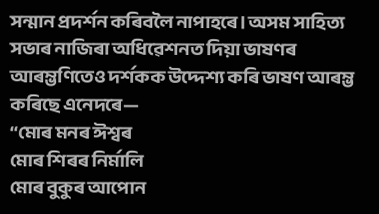সন্মান প্ৰদৰ্শন কৰিবলৈ নাপাহৰে। অসম সাহিত্য সভাৰ নাজিৰা অধিৱেশনত দিয়া ভাষণৰ আৰম্ভণিতেও দৰ্শকক উদ্দেশ্য কৰি ভাষণ আৰম্ভ কৰিছে এনেদৰে—
‘‘মোৰ মনৰ ঈশ্বৰ
মোৰ শিৰৰ নিৰ্মালি
মোৰ বুকুৰ আপোন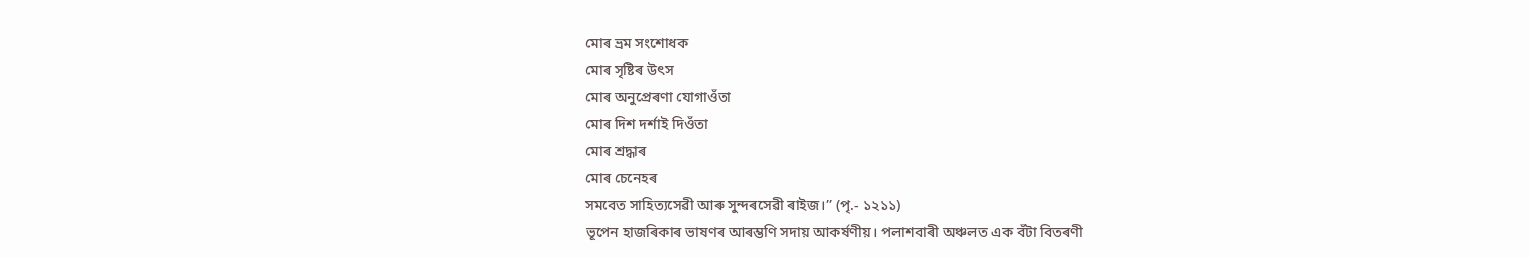মোৰ ভ্ৰম সংশোধক
মোৰ সৃষ্টিৰ উৎস
মোৰ অনুপ্ৰেৰণা যোগাওঁতা
মোৰ দিশ দৰ্শাই দিওঁতা
মোৰ শ্ৰদ্ধাৰ
মোৰ চেনেহৰ
সমবেত সাহিত্যসেৱী আৰু সুন্দৰসেৱী ৰাইজ।’’ (পৃ.- ১২১১)
ভূপেন হাজৰিকাৰ ভাষণৰ আৰম্ভণি সদায় আকৰ্ষণীয়। পলাশবাৰী অঞ্চলত এক বঁটা বিতৰণী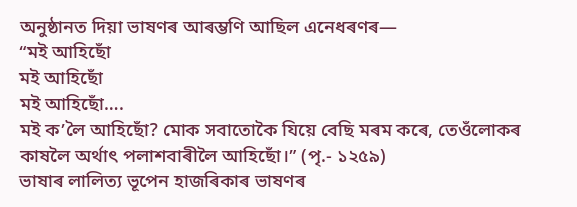অনুষ্ঠানত দিয়া ভাষণৰ আৰম্ভণি আছিল এনেধৰণৰ—
“মই আহিছোঁ
মই আহিছোঁ
মই আহিছোঁ….
মই ক’লৈ আহিছোঁ? মোক সবাতোকৈ যিয়ে বেছি মৰম কৰে, তেওঁলোকৰ কাষলৈ অৰ্থাৎ পলাশবাৰীলৈ আহিছোঁ।” (পৃ.- ১২৫৯)
ভাষাৰ লালিত্য ভূপেন হাজৰিকাৰ ভাষণৰ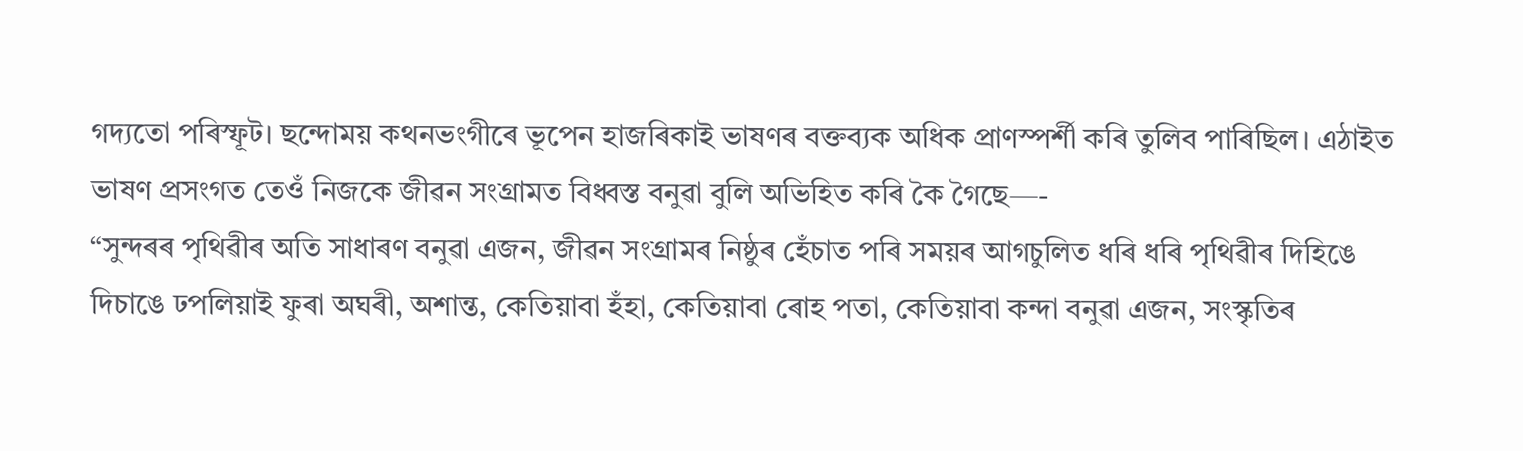গদ্যতো পৰিস্ফূট। ছন্দোময় কথনভংগীৰে ভূপেন হাজৰিকাই ভাষণৰ বক্তব্যক অধিক প্ৰাণস্পৰ্শী কৰি তুলিব পাৰিছিল। এঠাইত ভাষণ প্ৰসংগত তেওঁ নিজকে জীৱন সংগ্ৰামত বিধ্বস্ত বনুৱা বুলি অভিহিত কৰি কৈ গৈছে—-
“সুন্দৰৰ পৃথিৱীৰ অতি সাধাৰণ বনুৱা এজন, জীৱন সংগ্ৰামৰ নিষ্ঠুৰ হেঁচাত পৰি সময়ৰ আগচুলিত ধৰি ধৰি পৃথিৱীৰ দিহিঙে দিচাঙে ঢপলিয়াই ফুৰা অঘৰী, অশান্ত, কেতিয়াবা হঁহা, কেতিয়াবা ৰোহ পতা, কেতিয়াবা কন্দা বনুৱা এজন, সংস্কৃতিৰ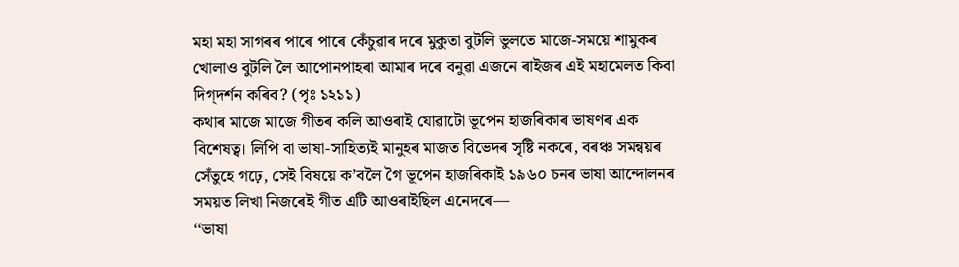মহা মহা সাগৰৰ পাৰে পাৰে কেঁচুৱাৰ দৰে মুকুতা বুটলি ভুলতে মাজে-সময়ে শামুকৰ খোলাও বুটলি লৈ আপোনপাহৰা আমাৰ দৰে বনুৱা এজনে ৰাইজৰ এই মহামেলত কিবা দিগ্‌দৰ্শন কৰিব? (পৃঃ ১২১১)
কথাৰ মাজে মাজে গীতৰ কলি আওৰাই যোৱাটো ভূপেন হাজৰিকাৰ ভাষণৰ এক বিশেষত্ব। লিপি বা ভাষা-সাহিত্যই মানুহৰ মাজত বিভেদৰ সৃষ্টি নকৰে, বৰঞ্চ সমন্বয়ৰ সেঁতুহে গঢ়ে, সেই বিষয়ে ক’বলৈ গৈ ভূপেন হাজৰিকাই ১৯৬০ চনৰ ভাষা আন্দোলনৰ সময়ত লিখা নিজৰেই গীত এটি আওৰাইছিল এনেদৰে—
‘‘ভাষা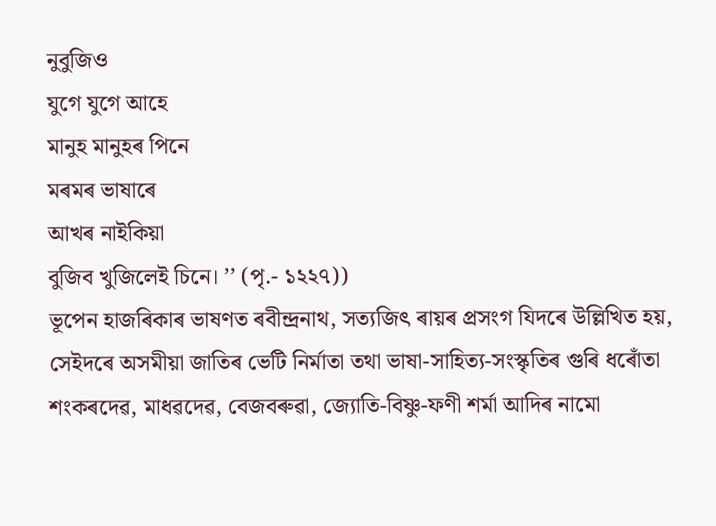নুবুজিও
যুগে যুগে আহে
মানুহ মানুহৰ পিনে
মৰমৰ ভাষাৰে
আখৰ নাইকিয়া
বুজিব খুজিলেই চিনে। ’’ (পৃ.- ১২২৭))
ভূপেন হাজৰিকাৰ ভাষণত ৰবীন্দ্ৰনাথ, সত্যজিৎ ৰায়ৰ প্ৰসংগ যিদৰে উল্লিখিত হয়, সেইদৰে অসমীয়া জাতিৰ ভেটি নিৰ্মাতা তথা ভাষা-সাহিত্য-সংস্কৃতিৰ গুৰি ধৰোঁতা শংকৰদেৱ, মাধৱদেৱ, বেজবৰুৱা, জ্যোতি-বিষ্ণু-ফণী শৰ্মা আদিৰ নামো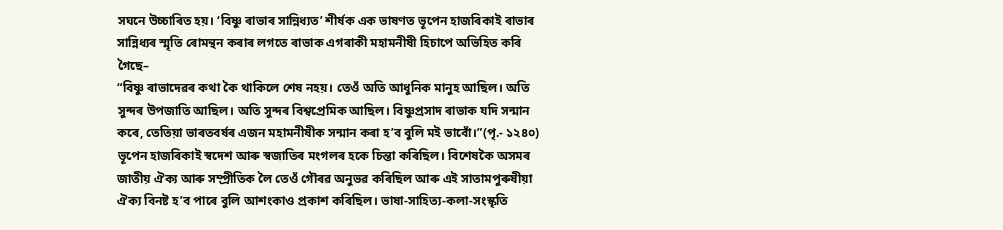সঘনে উচ্চাৰিত হয়। ‘বিষ্ণু ৰাভাৰ সান্নিধ্যত’ শীৰ্ষক এক ভাষণত ভূপেন হাজৰিকাই ৰাভাৰ সান্নিধ্যৰ স্মৃতি ৰোমন্থন কৰাৰ লগতে ৰাভাক এগৰাকী মহামনীষী হিচাপে অভিহিত কৰি গৈছে–
“বিষ্ণু ৰাভাদেৱৰ কথা কৈ থাকিলে শেষ নহয়। তেওঁ অতি আধুনিক মানুহ আছিল। অতি সুন্দৰ উপজাতি আছিল। অতি সুন্দৰ বিশ্বপ্ৰেমিক আছিল। বিষ্ণুপ্ৰসাদ ৰাভাক যদি সন্মান কৰে, তেতিয়া ভাৰতবৰ্ষৰ এজন মহামনীষীক সন্মান কৰা হ’ব বুলি মই ভাবোঁ।”(পৃ.- ১২৪০)
ভূপেন হাজৰিকাই স্বদেশ আৰু স্বজাতিৰ মংগলৰ হকে চিন্তা কৰিছিল। বিশেষকৈ অসমৰ জাতীয় ঐক্য আৰু সম্প্ৰীতিক লৈ তেওঁ গৌৰৱ অনুভৱ কৰিছিল আৰু এই সাতামপুৰুষীয়া ঐক্য বিনষ্ট হ’ব পাৰে বুলি আশংকাও প্ৰকাশ কৰিছিল। ভাষা-সাহিত্য-কলা-সংস্কৃতি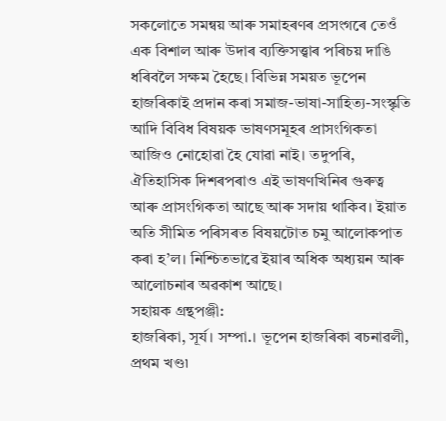সকলোতে সমন্বয় আৰু সমাহৰণৰ প্ৰসংগৰে তেওঁ এক বিশাল আৰু উদাৰ ব্যক্তিসত্ত্বাৰ পৰিচয় দাঙি ধৰিবলৈ সক্ষম হৈছে। বিভিন্ন সময়ত ভূপেন হাজৰিকাই প্ৰদান কৰা সমাজ-ভাষা-সাহিত্য-সংস্কৃতি আদি বিবিধ বিষয়ক ভাষণসমূহৰ প্ৰাসংগিকতা আজিও নোহোৱা হৈ যোৱা নাই। তদুপৰি, ঐতিহাসিক দিশৰপৰাও এই ভাষণখিনিৰ গুৰুত্ব আৰু প্ৰাসংগিকতা আছে আৰু সদায় থাকিব। ইয়াত অতি সীমিত পৰিসৰত বিষয়টোত চমু আলোকপাত কৰা হ’ল। নিশ্চিতভাৱে ইয়াৰ অধিক অধ্যয়ন আৰু আলোচনাৰ অৱকাশ আছে।
সহায়ক গ্ৰন্থপঞ্জী:
হাজৰিকা, সূৰ্য। সম্পা.। ভূপেন হাজৰিকা ৰচনাৱলী, প্ৰথম খণ্ড৷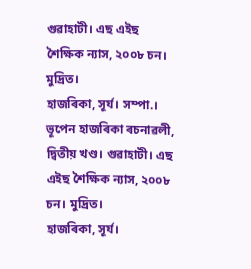গুৱাহাটী। এছ এইছ শৈক্ষিক ন্যাস, ২০০৮ চন। মুদ্ৰিত।
হাজৰিকা, সূৰ্য। সম্পা.। ভূপেন হাজৰিকা ৰচনাৱলী, দ্বিতীয় খণ্ড। গুৱাহাটী। এছ এইছ শৈক্ষিক ন্যাস, ২০০৮ চন। মুদ্ৰিত।
হাজৰিকা, সূৰ্য।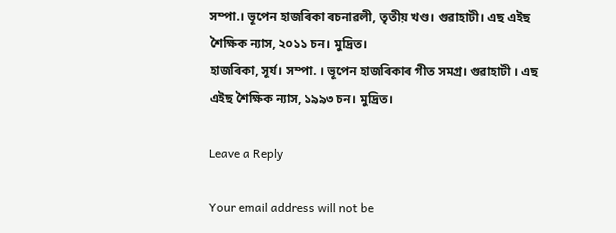সম্পা.। ভূপেন হাজৰিকা ৰচনাৱলী, তৃতীয় খণ্ড। গুৱাহাটী। এছ এইছ শৈক্ষিক ন্যাস, ২০১১ চন। মুদ্ৰিত।
হাজৰিকা, সূৰ্য। সম্পা. । ভূপেন হাজৰিকাৰ গীত সমগ্ৰ। গুৱাহাটী । এছ এইছ শৈক্ষিক ন্যাস, ১৯৯৩ চন। মুদ্ৰিত।

Leave a Reply

Your email address will not be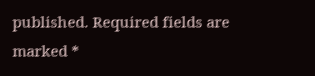published. Required fields are marked *